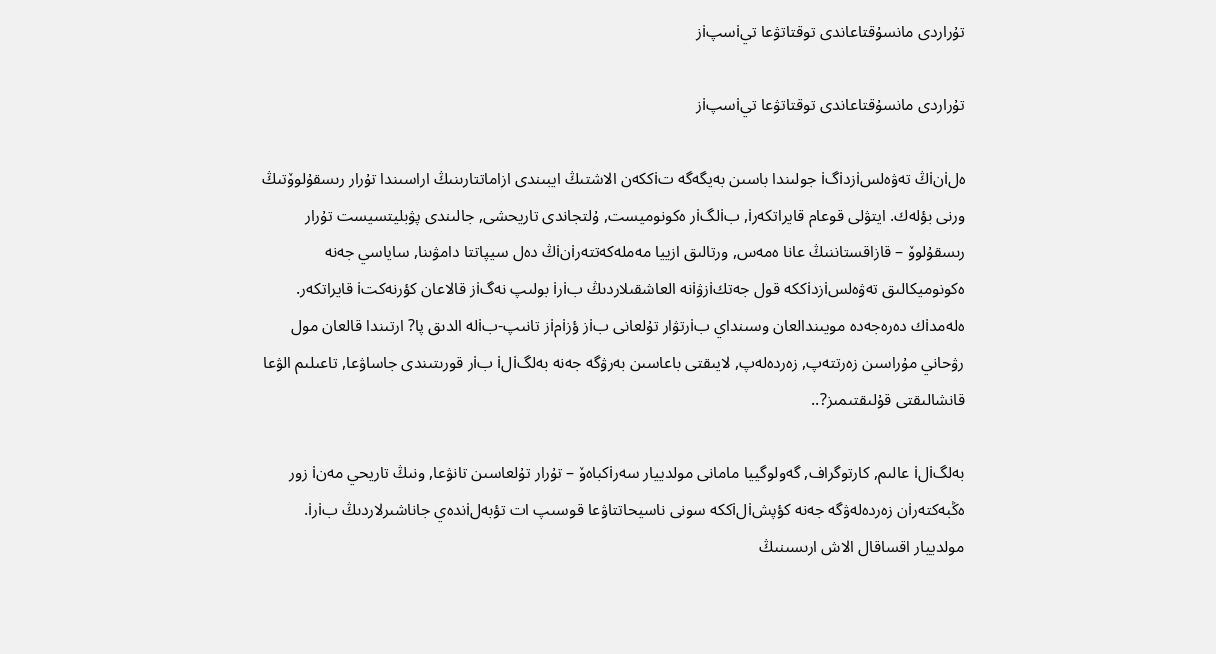تۇراردى مانسۇقتاعاندى توقتاتۋعا تيiسپiز

تۇراردى مانسۇقتاعاندى توقتاتۋعا تيiسپiز

ەلiنiڭ تەۋەلسiزدiگi جولىندا باسىن بەيگەگە تiككەن الاشتىڭ ايبىندى ازاماتتارىنىڭ اراسىندا تۇرار رىسقۇلوۆتىڭ ورنى بؤلەك. ايتۋلى قوعام قايراتكەرi, بiلگiر ەكونوميست, ۇلتجاندى تاريحشى, جالىندى پۋبليتسيست تۇرار رىسقۇلوۆ – قازاقستاننىڭ عانا ەمەس, ورتالىق ازييا مەملەكەتتەرiنiڭ دەل سيپاتتا دامۋىنا, ساياسي جەنە ەكونوميكالىق تەۋەلسiزدiككە قول جەتكiزۋiنە العاشقىلاردىڭ بiرi بولىپ نەگiز قالاعان كؤرنەكتi قايراتكەر. ەلەمدiك دەرەجەدە مويىندالعان وسىنداي بiرتۋار تۇلعانى بiز ؤزiمiز تانىپ-بiلە الدىق پا? ارتىندا قالعان مول رۋحاني مۇراسىن زەرتتەپ, زەردەلەپ, لايىقتى باعاسىن بەرۋگە جەنە بەلگiلi بiر قورىتىندى جاساۋعا, تاعىلىم الۋعا قانشالىقتى قۇلىقتىمىز?..

بەلگiلi عالىم, كارتوگراف, گەولوگييا مامانى مولدييار سەرiكباەۆ – تۇرار تۇلعاسىن تانۋعا, ونىڭ تاريحي مەنi زور ەڭبەكتەرiن زەردەلەۋگە جەنە كؤپشiلiككە سونى ناسيحاتتاۋعا قوسىپ ات تؤبەلiندەي جاناشىرلاردىڭ بiرi. مولدييار اقساقال الاش ارىسىنىڭ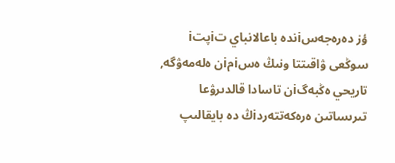ؤز دەرەجەسiندە باعالانباي تiپتi سوڭعى ۋاقىتتا ونىڭ ەسiمiن ەلەمەۋگە, تاريحي ەڭبەگiن تاسادا قالدىرۋعا تىرىساتىن ەرەكەتتەردiڭ دە بايقالىپ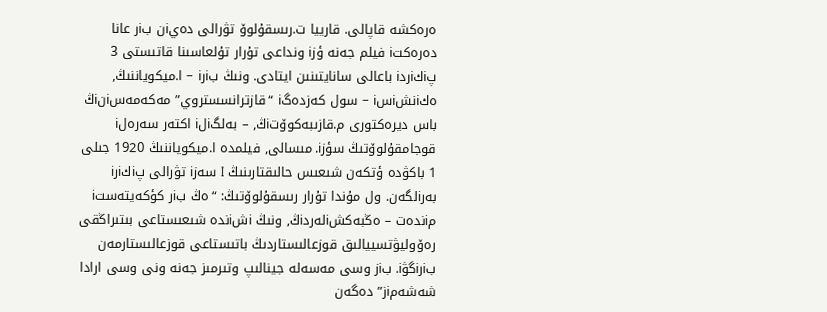ەرەكشە قاپالى. قارييا ت.رىسقۇلوۆ تۋرالى دەيiن بiر عانا دەرەكتi فيلم جەنە ؤزi ونداعى تۇرار تۇلعاسىنا قاتىستى 3 پiكiردi باعالى سانايتىنىن ايتادى. ونىڭ بiرi – ا.ميكوياننىڭ, ەكiنشiسi – سول كەزدەگi “قازترانسستروي” مەكەمەسiنiڭ باس ديرەكتورى م.قازىبەكوۆتiڭ, – بەلگiلi اكتەر سەرەلi قوجامقۇلوۆتىڭ سؤزi. مىسالى, فيلمدە ا.ميكوياننىڭ 1920 جىلى 1 باكۋدە ؤتكەن شىعىس حالىقتارىنىڭ I سەزi تۋرالى پiكiرi بەرiلگەن. ول مۇندا تۇرار رىسقۇلوۆتىڭ: “ەڭ بiر كؤكەيتەستi مiندەت – ەڭبەكشiلەردiڭ, ونىڭ iشiندە شىعىستاعى بىتىراڭقى رەۆوليۋتسييالىق قوزعالىستاردىڭ باتىستاعى قوزعالىستارمەن بiرiگۋi. بiز وسى مەسەلە جينالىپ وتىرمىز جەنە ونى وسى ارادا شەشەمiز” دەگەن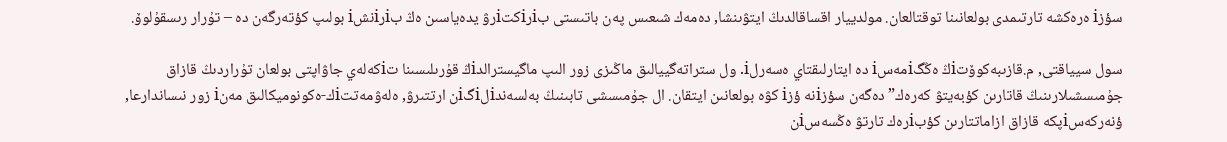سؤزi ەرەكشە تارتىمدى بولعانىنا توقتالعان. مولدييار اقساقالدىڭ ايتۋىنشا, دەمەك شىعىس پەن باتىستى بiرiكتiرۋ يدەياسىن ەڭ بiرiنشi بولىپ كؤتەرگەن دە – تۇرار رىسقۇلوۆ.

سول سيياقتى, م.قازىبەكوۆتiڭ ەڭگiمەسi دە ايتارلىقتاي ەسەرلi. ول ستراتەگييالىق ماڭىزى زور الىپ ماگيسترالدiڭ قۇرىلىسىنا تiكەلەي جاۋاپتى بولعان تۇراردىڭ قازاق جۇمىسشىلارىنىڭ قاتارىن كؤبەيتۋ كەرەك” دەگەن سؤزiنە ؤزi كۋە بولعانىن ايتقان. ال جۇمىسشى تابىنىڭ بەلسەندiلiگiن ارتتىرۋ, ەلەۋمەتتiك-ەكونوميكالىق مەنi زور نىساندارعا, ؤنەركەسiپكە قازاق ازاماتتارىن كؤبiرەك تارتۋ ەڭسەسiن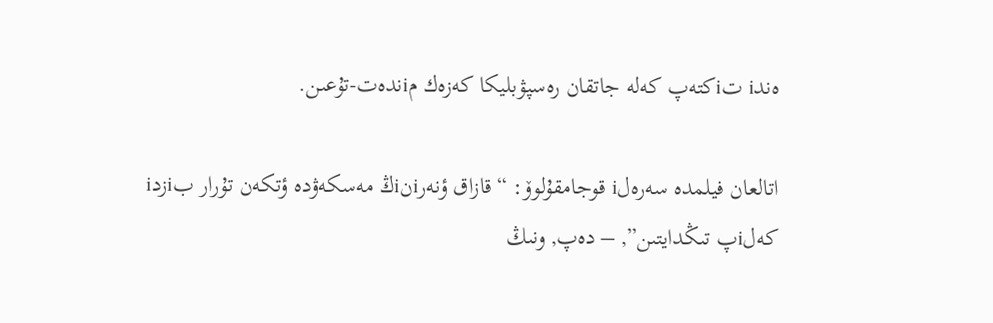ەندi تiكتەپ كەلە جاتقان رەسپۋبليكا كەزەك مiندەت-تۇعىن.

اتالعان فيلمدە سەرەلi قوجامقۇلوۆ: “قازاق ؤنەرiنiڭ مەسكەۋدە ؤتكەن تۇرار بiزدi كەلiپ تىڭدايتىن”, – دەپ, ونىڭ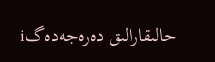حالىقارالىق دەرەجەدەگi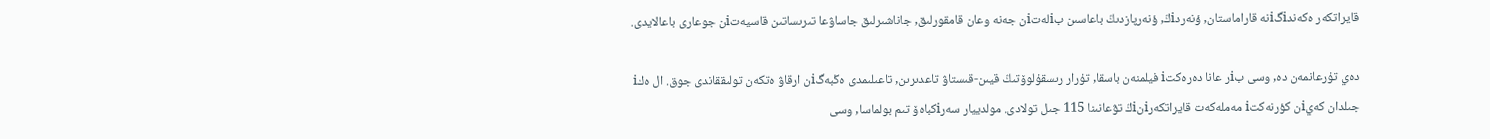قايراتكەر ەكەندiگiنە قاراماستان, ؤنەردiڭ, ؤنەرپازدىڭ باعاسىن بiلەتiن جەنە وعان قامقورلىق, جاناشىرلىق جاساۋعا تىرىساتىن قاسيەتiن جوعارى باعالايدى.

دەي تۇرعانمەن دە, وسى بiر عانا دەرەكتi فيلمنەن باسقا, تۇرار رىسقۇلوۆتىڭ قيىن-قىستاۋ تاعدىرىن, تاعىلىمدى ەڭبەگiن ارقاۋ ەتكەن تولىققاندى جوق. ال ەكi جىلدان كەيiن كؤرنەكتi مەملەكەت قايراتكەرiنiڭ تۋعانىنا 115 جىل تولادى. مولدييار سەرiكباەۆ تىم بولماسا, وسى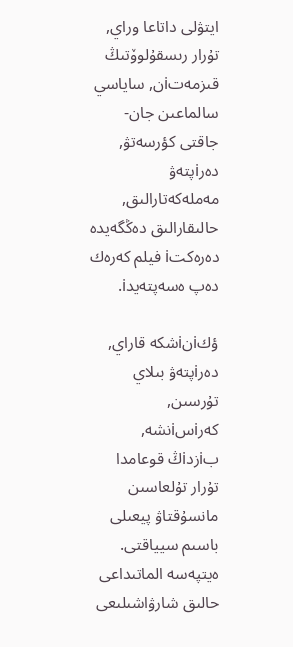ايتۋلى داتاعا وراي, تۇرار رىسقۇلوۆتىڭ قىزمەتiن, ساياسي سالماعىن جان-جاقتى كؤرسەتۋ, دەرiپتەۋ مەملەكەتارالىق, حالىقارالىق دەڭگەيدە دەرەكتi فيلم كەرەك دەپ ەسەپتەيدi.

ؤكiنiشكە قاراي, دەرiپتەۋ بىلاي تۇرسىن, كەرiسiنشە, بiزدiڭ قوعامدا تۇرار تۇلعاسىن مانسۇقتاۋ پيعىلى باسىم سيياقتى. ەيتپەسە الماتىداعى حالىق شارۋاشىلىعى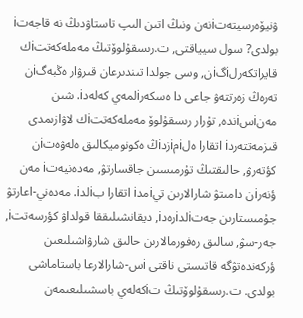ۋنيۆەرسيتەتiنەن ونىڭ اتىن الىپ تاستاۋدىڭ نە قاجەتi بولدى? سول سيياقتى, ت.رىسقۇلوۆتىڭ مەملەكەتتiك قايراتكەرلiگiن, وسى جولدا تىندىرعان قىرۋار ەڭبەگiن تەرەڭ زەرتتەۋ جاعى دا ەسكەرiلمەي كەلەدi. شىن مەنiسiندە, تۇرار رىسقۇلوۆ مەملەكەتتiك لاۋازىمدى قىزمەتتەردi اتقارا ەلiمiزدiڭ ەكونوميكالىق ەلەۋەتiن كؤتەرۋ, حالىقتىڭ تۇرمىسىن جاقسارتۋ, مەدەنيەتi مەن ؤنەرiن دامىتۋ شارالارىن تيiمدi اتقارا بiلدi. مەدەني-اعارتۋ جۇمىستارىن جەتiلدiرەدi, ديقانشىلىققا قولداۋ كؤرسەتتi, جەر-سۋ, سالىق رەفورمالارىن حالىق شارۋاشىلىعىن ؤركەندەتۋگە قاتىستى ناقتى iس-شارالارعا باستاماشى بولدى. ت.رىسقۇلوۆتىڭ تiكەلەي باسشىلىعىمەن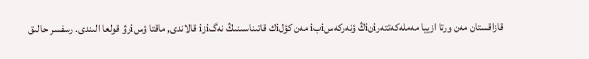قازاقستان مەن ورتا ازييا مەملەكەتتەرiنiڭ ؤنەركەسiبi مەن كؤلiك قاتىناسىنىڭ نەگiزi قالاندى, ماقتا ؤسiرۋ قولعا الىندى. رسفسر حالىق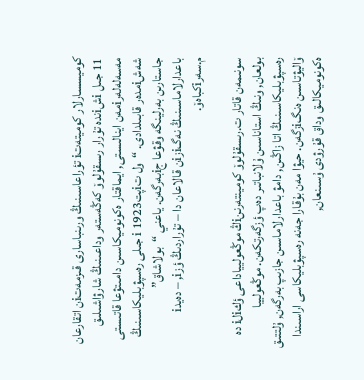كوميسسارلار كوميتەتi تؤراعاسىنىڭ ورىنباسارى قىزمەتiن اتقارعان 11 جىل iشiندە تۇرار رىسقۇلوۆ كەڭەستەر وداعىنىڭ شارۋاشىلىق مەسەلەلەرiمەن اينالىستى, ايماقتار ەكونوميكاسىن دامىتۋعا قاتىستى شەشiمدەر قابىلدادى. “ول تiپتi 1923 جىلى رەسپۋبليكاسىنىڭ جاستارىن بەرلينگە وقۋعا جiبەرگەن. ياعني “بولاشاق” باعدارلاماسىنىڭ نەگiزiن قالاعان دا – تۇراردىڭ ؤزi, – دەيدi م.سەرiكباەۆ.

سونىمەن قاتار ت.رىسقۇلوۆ كومينتەرننiڭ موڭعوليياداعى ؤكiلi دە بولعان, ونىڭ استاناسىن ۇلانباتىر دەپ ؤزگەرتكەن. موڭعولييا رەسپۋبليكاسىنىڭ اتا زاڭىن, دامۋ باعدارلاماسىن جازىپ بەرگەن, ۇلتتىق ۆاليۋتاسىن ەنگiزگەن. حيۋا مەن بۇقارا جەنە رەسپۋبليكاسى اراسىندا ەكونوميكالىق وداق قۇرۋدى ۇسىنعان,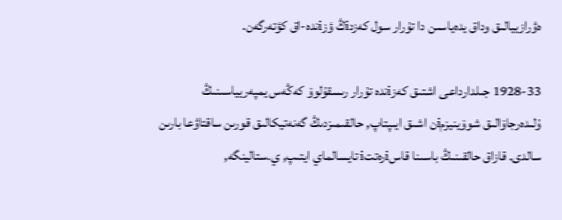ەۋرازييالىق وداق يدەياسىن دا تۇرار سول كەزدiڭ ؤزiندە-اق كؤتەرگەن.

1928-33 جىلدارداعى اشتىق كەزiندە تۇرار رىسقۇلوۆ كەڭەس يمپەريياسىنىڭ ۇلىدەرجاۆالىق شوۆينيزمiن اشىق ايىپتاپ, حالقىمىزدىڭ گەنەتيكالىق قورىن ساقتاۋعا بارىن سالدى. قازاق حالقىنىڭ باسىنا قاسiرەتتi تايسالماي ايتىپ, ي.ستالينگە,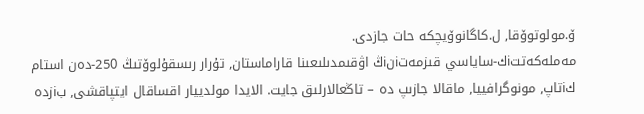ۆ.مولوتوۆقا, ل.كاگانوۆيچكە حات جازدى.
مەملەكەتتiك-ساياسي قىزمەتiنiڭ اۋقىمدىلىعىنا قاراماستان, تۇرار رىسقۇلوۆتىڭ 250-دەن استام كiتاپ, مونوگرافييا, ماقالا جازىپ دە – تاڭعالارلىق جايت. الايدا مولدييار اقساقال ايتپاقشى, بiزدە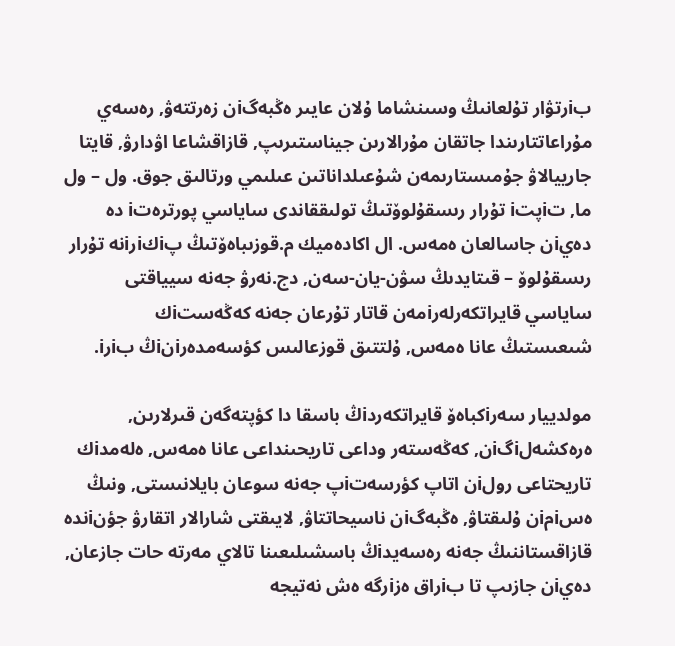بiرتۋار تۇلعانىڭ وسىنشاما ۇلان عايىر ەڭبەگiن زەرتتەۋ, رەسەي مۇراعاتتارىندا جاتقان مۇرالارىن جيناستىرىپ, قازاقشاعا اۋدارۋ, قايتا جارييالاۋ جۇمىستارىمەن شۇعىلداناتىن عىلىمي ورتالىق جوق. ول – ول ما, تiپتi تۇرار رىسقۇلوۆتىڭ تولىققاندى ساياسي پورترەتi دە دەيiن جاسالعان ەمەس. ال اكادەميك م.قوزىباەۆتىڭ پiكiرiنە تۇرار رىسقۇلوۆ – قىتايدىڭ سۋن-يان-سەن, دج.نەرۋ جەنە سيياقتى ساياسي قايراتكەرلەرiمەن قاتار تۇرعان جەنە كەڭەستiك شىعىستىڭ عانا ەمەس, ۇلتتىق قوزعالىس كؤسەمدەرiنiڭ بiرi.

مولدييار سەرiكباەۆ قايراتكەردiڭ باسقا دا كؤپتەگەن قىرلارىن, ەرەكشەلiگiن, كەڭەستەر وداعى تاريحىنداعى عانا ەمەس, ەلەمدiك تاريحتاعى رولiن اتاپ كؤرسەتiپ جەنە سوعان بايلانىستى, ونىڭ ەسiمiن ۇلىقتاۋ, ەڭبەگiن ناسيحاتتاۋ, لايىقتى شارالار اتقارۋ جؤنiندە قازاقستاننىڭ جەنە رەسەيدiڭ باسشىلىعىنا تالاي مەرتە حات جازعان, دەيiن جازىپ تا بiراق ەزiرگە ەش نەتيجە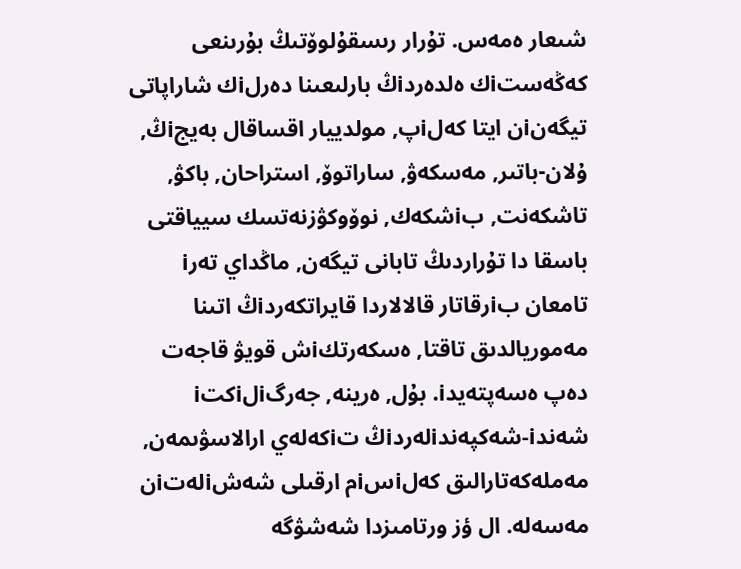شىعار ەمەس. تۇرار رىسقۇلوۆتىڭ بۇرىنعى كەڭەستiك ەلدەردiڭ بارلىعىنا دەرلiك شاراپاتى تيگەنiن ايتا كەلiپ, مولدييار اقساقال بەيجiڭ, ۇلان-باتىر, مەسكەۋ, ساراتوۆ, استراحان, باكۋ, تاشكەنت, بiشكەك, نوۆوكۋزنەتسك سيياقتى باسقا دا تۇراردىڭ تابانى تيگەن, ماڭداي تەرi تامعان بiرقاتار قالالاردا قايراتكەردiڭ اتىنا مەموريالدىق تاقتا, ەسكەرتكiش قويۋ قاجەت دەپ ەسەپتەيدi. بۇل, ەرينە, جەرگiلiكتi شەندi-شەكپەندiلەردiڭ تiكەلەي ارالاسۋىمەن, مەملەكەتارالىق كەلiسiم ارقىلى شەشiلەتiن مەسەلە. ال ؤز ورتامىزدا شەشۋگە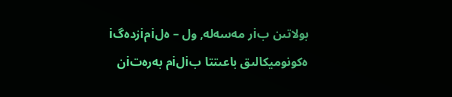بولاتىن بiر مەسەلە, ول – ەلiمiزدەگi ەكونوميكالىق باعىتتا بiلiم بەرەتiن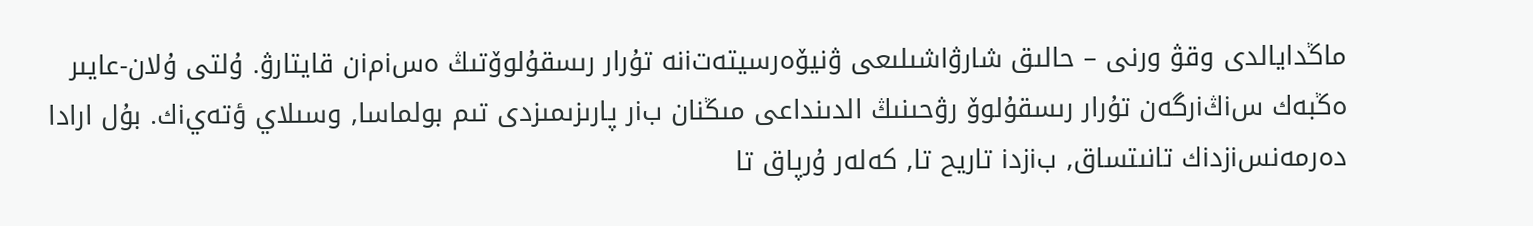ماڭدايالدى وقۋ ورنى – حالىق شارۋاشىلىعى ۋنيۆەرسيتەتiنە تۇرار رىسقۇلوۆتىڭ ەسiمiن قايتارۋ. ۇلتى ۇلان-عايىر ەڭبەك سiڭiرگەن تۇرار رىسقۇلوۆ رۋحىنىڭ الدىنداعى مىڭنان بiر پارىزىمىزدى تىم بولماسا, وسىلاي ؤتەيiك. بۇل ارادا دەرمەنسiزدiك تانىتساق, بiزدi تاريح تا, كەلەر ۇرپاق تا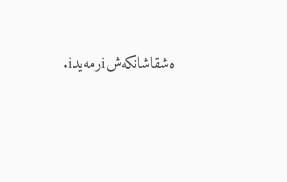ەشقاشانكەشiرمەيدi.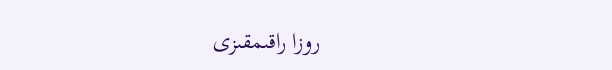روزا راقىمقىزى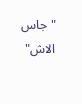"جاس الاش"